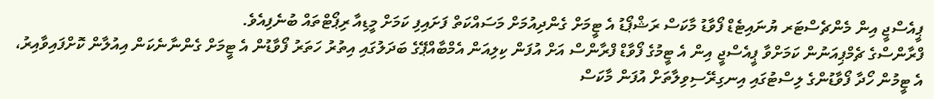ޕީއެސްޖީ އިން މެންޗެސްޓަރ ޔުނައިޓެޑް ފޯވާޑު މާކަސް ރަޝްޕޯޑު އެ ޓީމަށް ގެންދިއުމަށް މަސައްކަތް ފަށައިފި ކަމަށް މީޑިއާ ރިޕޯޓްތައް ބުނެފިއެވެ.
ފްރާންސްގެ ޗެމްޕިއަނުން ކަމަށްވާ ޕީއެސްޖީ އިން އެ ޓީމުގެ ފޯވާޑް ފްރާންސް އަށް އުފަން ކިލިއަން އެމްބާއްޕޭގެ ބަދަލުގައި އިތުރު ހަތަރު ފޯވާޑުން އެ ޓީމަށް ގެންނާނެކަން އިއުލާން ކޮށްފައިވާއިރު، އެ ޓީމުން ހޯދާ ފޯވާޑުންގެ ލިސްޓުގައި އިނގިރޭސިވިލާތަށް އުފަން މާކަސް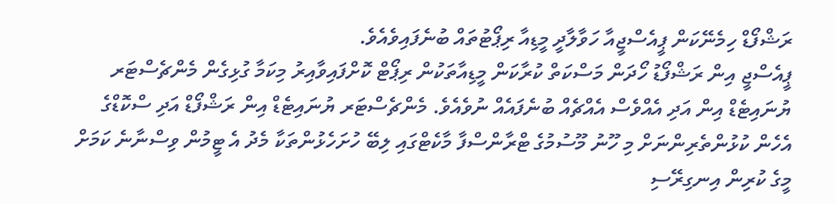ރަޝްފޯޑް ހިމެނޭކަން ޕީއެސްޖީއާ ހަވާލާދީ މީޑިއާ ރިޕޯޓުތައް ބުނެފައިވެއެވެ.
ޕީއެސްޖީ އިން ރަޝްފޯޑު ހޯދަން މަސްކަތް ކުރާކަން މީޑިއާތަކުން ރިޕޯޓް ކޮށްފައިވާއިރު މިކަމާ ގުޅިގެން މެންޗެސްޓަރ ޔުނައިޓެޑް އިން އަދި އެއްވެސް އެއްޗެއް ބުނެފައެއް ނުވެއެވެ. މެންޗެސްޓަރ ޔުނައިޓެޑް އިން ރަޝްފޯޑް އަދި ސްކޮޑްގެ އެހެން ކުޅުންތެރިންނަށް މި ހޫނު މޫސުމުގެ ޓްރާންސްފާ މާކެޓްގައި ލިބޭ ހުށަހެޅުންތަކާ މެދު އެ ޓީމުން ވިސްނާނެ ކަމަށް މީގެ ކުރިން އިނގިރޭސި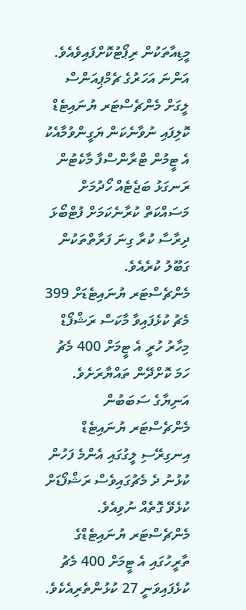މީޑިއާތަކުން ރިޕޯޓުކޮށްފައިވެއެވެ.
އަންނަ އަހަރުގެ ޗެމްޕިއަންސް ލީގަށް މެންޗެސްޓަރ ޔުނައިޓެޑް ކޮލިފައި ނުވާނެކަން ޔަގީންވުމާއެކު އެ ޓީމުން ޓްރާންސްފާ މާކެޓުން ރަނގަޅު ބަޖެޓެއް ހޯދުމަށް މަސައްކަތް ކުރާނެކަމަށް ފުޓްބޯޅަ ދިރާސާ ކުރާ ގިނަ ފަރާތްތަކުން ގަބޫލު ކުރެއެވެ.
މެންޗެސްޓަރ ޔުނައިޓެޑަށް 399 މެޗު ކުޅެފައިވާ މާކަސް ރަޝްފޯޑް މިހާރު ހުރީ އެ ޓީމަށް 400 މެޗު ހަމަ ކޮށްދޭން ތައްޔާރަށެވެ. އަނިޔާގެ ސަބަބުން މެންޗެސްޓަރ ޔުނައިޓެޑް އިނގިރޭސި ލީގުގައި އެންމެ ފަހުން ކުޅުނު ދެ މެޗުގައިވެސް ރަޝްފޯޑަށް ކުޅެވޭ ގޮތެއް ނުވިއެވެ. މެންޗެސްޓަރ ޔުނައިޓެޑްގެ ތާރީހުގައި އެ ޓީމަށް 400 މެޗު ކުޅެފައިވަނީ 27 ކުޅުންތެރިއެކެވެ.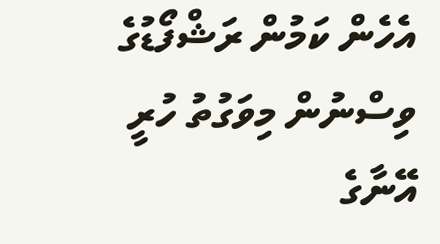އެހެން ކަމުން ރަޝްފޯޑުގެ ވިސްނުން މިވަގުތު ހުރީ އޭނާގެ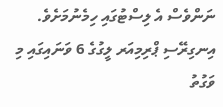ނަންވެސް އެ ލިސްޓުގައި ހިމެނުމަށެވެ.
އިނގިރޭސި ޕްރިމިއަރ ލީގުގެ 6 ވަނައިގައި މި ވަގުތު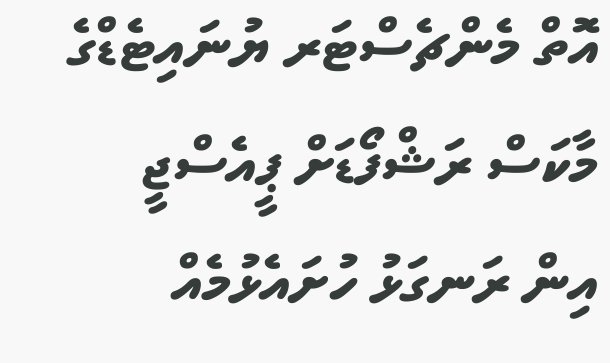އޮތް މެންޗެސްޓަރ ޔުނައިޓެޑްގެ މާކަސް ރަޝްފޯޑަށް ޕީއެސްޖީ އިން ރަނގަޅު ހުށައެޅުމެއް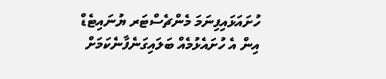ހުށައަޅައިފިނަމަ މެންޗެސްޓަރ ޔުނައިޓެޑް އިން އެ ހުށައެޅުމެއް ބަލައިގަނެފާނެކަމަށް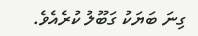ގިނަ ބަޔަކު ގަބޫލު ކުރެއެވެ.